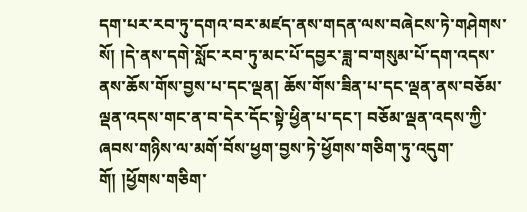དག་པར་རབ་ཏུ་དགའ་བར་མཛད་ནས་གདན་ལས་བཞེངས་ཏེ་གཤེགས་སོ། །དེ་ནས་དགེ་སློང་རབ་ཏུ་མང་པོ་དབྱར་ཟླ་བ་གསུམ་པོ་དག་འདས་ནས་ཆོས་གོས་བྱས་པ་དང་ལྡན། ཆོས་གོས་ཟིན་པ་དང་ལྡན་ནས་བཅོམ་ལྡན་འདས་གང་ན་བ་དེར་དོང་སྟེ་ཕྱིན་པ་དང་། བཅོམ་ལྡན་འདས་ཀྱི་ཞབས་གཉིས་ལ་མགོ་བོས་ཕྱག་བྱས་ཏེ་ཕྱོགས་གཅིག་ཏུ་འདུག་གོ། །ཕྱོགས་གཅིག་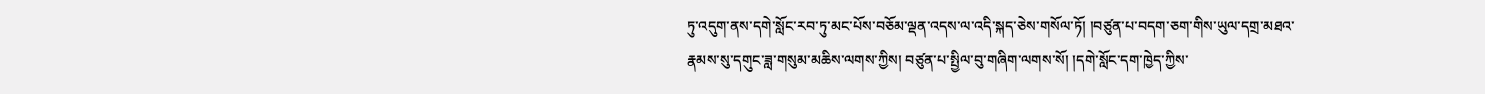ཏུ་འདུག་ནས་དགེ་སློང་རབ་ཏུ་མང་པོས་བཅོམ་ལྡན་འདས་ལ་འདི་སྐད་ཅེས་གསོལ་ཏོ། །བཙུན་པ་བདག་ཅག་གིས་ཡུལ་དགྲ་མཐའ་རྣམས་སུ་དགུང་ཟླ་གསུམ་མཆིས་ལགས་ཀྱིས། བཙུན་པ་སྤྱིལ་བུ་གཞིག་ལགས་སོ། །དགེ་སློང་དག་ཁྱེད་ཀྱིས་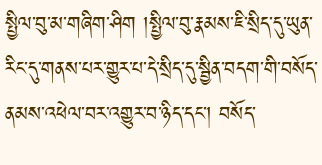སྤྱིལ་བུ་མ་གཞིག་ཤིག །སྤྱིལ་བུ་རྣམས་ཇི་སྲིད་དུ་ཡུན་རིང་དུ་གནས་པར་གྱུར་པ་དེ་སྲིད་དུ་སྦྱིན་བདག་གི་བསོད་ནམས་འཕེལ་བར་འགྱུར་བ་ཉིད་དང་། བསོད་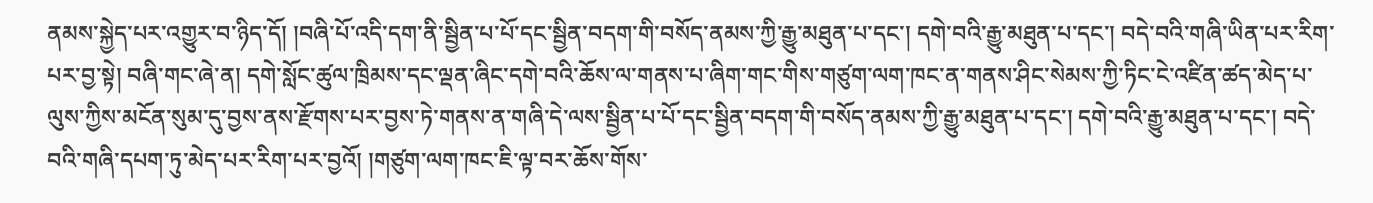ནམས་སྐྱེད་པར་འགྱུར་བ་ཉིད་དོ། །བཞི་པོ་འདི་དག་ནི་སྦྱིན་པ་པོ་དང་སྦྱིན་བདག་གི་བསོད་ནམས་ཀྱི་རྒྱུ་མཐུན་པ་དང་། དགེ་བའི་རྒྱུ་མཐུན་པ་དང་། བདེ་བའི་གཞི་ཡིན་པར་རིག་པར་བྱ་སྟེ། བཞི་གང་ཞེ་ན། དགེ་སློང་ཚུལ་ཁྲིམས་དང་ལྡན་ཞིང་དགེ་བའི་ཆོས་ལ་གནས་པ་ཞིག་གང་གིས་གཙུག་ལག་ཁང་ན་གནས་ཤིང་སེམས་ཀྱི་ཏིང་ངེ་འཛིན་ཚད་མེད་པ་ལུས་ཀྱིས་མངོན་སུམ་དུ་བྱས་ནས་རྫོགས་པར་བྱས་ཏེ་གནས་ན་གཞི་དེ་ལས་སྦྱིན་པ་པོ་དང་སྦྱིན་བདག་གི་བསོད་ནམས་ཀྱི་རྒྱུ་མཐུན་པ་དང་། དགེ་བའི་རྒྱུ་མཐུན་པ་དང་། བདེ་བའི་གཞི་དཔག་ཏུ་མེད་པར་རིག་པར་བྱའོ། །གཙུག་ལག་ཁང་ཇི་ལྟ་བར་ཆོས་གོས་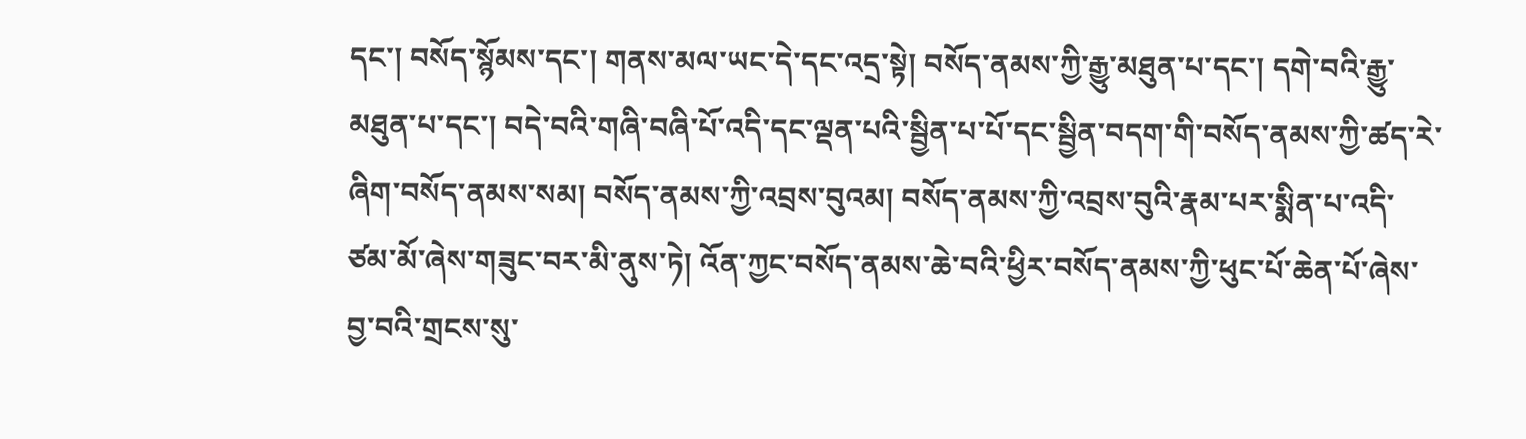དང་། བསོད་སྙོམས་དང་། གནས་མལ་ཡང་དེ་དང་འདྲ་སྟེ། བསོད་ནམས་ཀྱི་རྒྱུ་མཐུན་པ་དང་། དགེ་བའི་རྒྱུ་མཐུན་པ་དང་། བདེ་བའི་གཞི་བཞི་པོ་འདི་དང་ལྡན་པའི་སྦྱིན་པ་པོ་དང་སྦྱིན་བདག་གི་བསོད་ནམས་ཀྱི་ཚད་རེ་ཞིག་བསོད་ནམས་སམ། བསོད་ནམས་ཀྱི་འབྲས་བུའམ། བསོད་ནམས་ཀྱི་འབྲས་བུའི་རྣམ་པར་སྨིན་པ་འདི་ཙམ་མོ་ཞེས་གཟུང་བར་མི་ནུས་ཏེ། འོན་ཀྱང་བསོད་ནམས་ཆེ་བའི་ཕྱིར་བསོད་ནམས་ཀྱི་ཕུང་པོ་ཆེན་པོ་ཞེས་བྱ་བའི་གྲངས་སུ་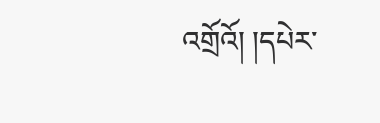འགྲོའོ། །དཔེར་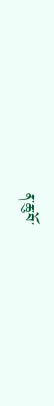ན་ཆུ་བོ་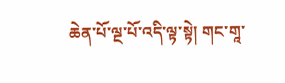ཆེན་པོ་ལྔ་པོ་འདི་ལྟ་སྟེ། གང་གཱ་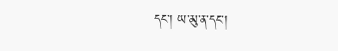དང་། ཡ་མུ་ན་དང་།